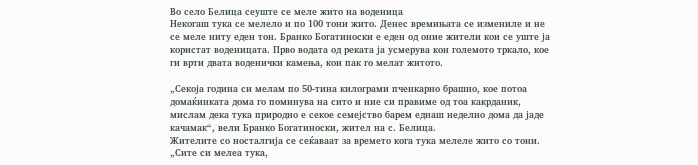Во село Белица сеуште се меле жито на воденица
Некогаш тука се мелело и по 100 тони жито. Денес времињата се измениле и не се меле ниту еден тон. Бранко Богатиноски е еден од оние жители кои се уште ја користат воденицата. Прво водата од реката ја усмерува кон големото тркало, кое ги врти двата воденички камења, кои пак го мелат житото.

„Секоја година си мелам по 50-тина килограми пченкарно брашно, кое потоа домаќинката дома го поминува на сито и ние си правиме од тоа какрданик, мислам дека тука природно е секое семејство барем еднаш неделно дома да јаде качамак“, вели Бранко Богатиноски, жител на с. Белица.
Жителите со носталгија се сеќаваат за времето кога тука мелеле жито со тони.
„Сите си мелеа тука,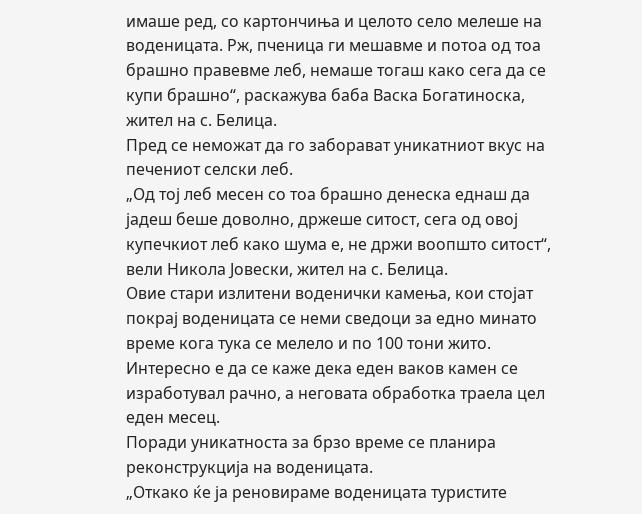имаше ред, со картончиња и целото село мелеше на воденицата. Рж, пченица ги мешавме и потоа од тоа брашно правевме леб, немаше тогаш како сега да се купи брашно“, раскажува баба Васка Богатиноска, жител на с. Белица.
Пред се неможат да го заборават уникатниот вкус на печениот селски леб.
„Од тој леб месен со тоа брашно денеска еднаш да јадеш беше доволно, држеше ситост, сега од овој купечкиот леб како шума е, не држи воопшто ситост“, вели Никола Јовески, жител на с. Белица.
Овие стари излитени воденички камења, кои стојат покрај воденицата се неми сведоци за едно минато време кога тука се мелело и по 100 тони жито. Интересно е да се каже дека еден ваков камен се изработувал рачно, а неговата обработка траела цел еден месец.
Поради уникатноста за брзо време се планира реконструкција на воденицата.
„Откако ќе ја реновираме воденицата туристите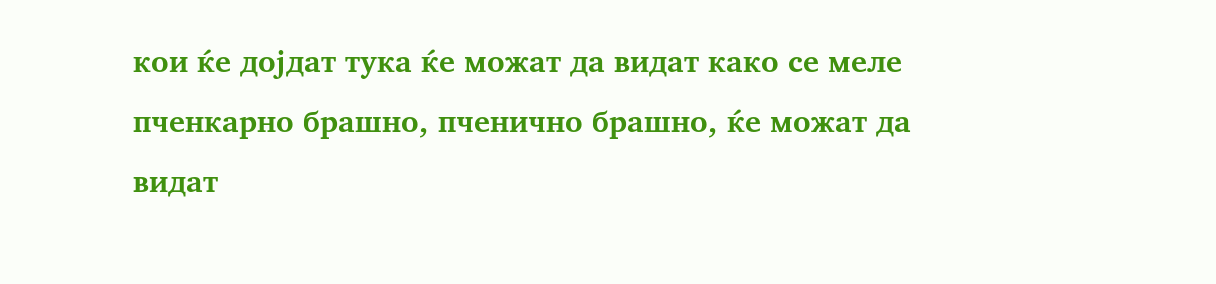кои ќе дојдат тука ќе можат да видат како се меле пченкарно брашно, пченично брашно, ќе можат да видат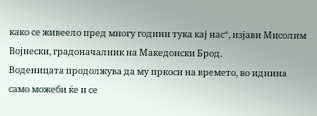како се живеело пред многу години тука кај нас“, изјави Мисолим Војнески, градоначалник на Македонски Брод.
Воденицата продолжува да му пркоси на времето, во иднина само можеби ќе и се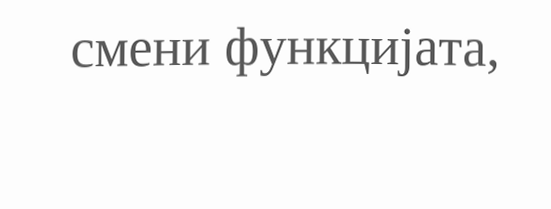смени функцијата,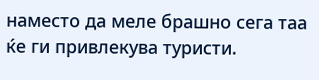наместо да меле брашно сега таа ќе ги привлекува туристи.